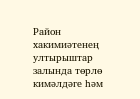Район хакимиәтенең ултырыштар залында төрлө кимәлдәге һәм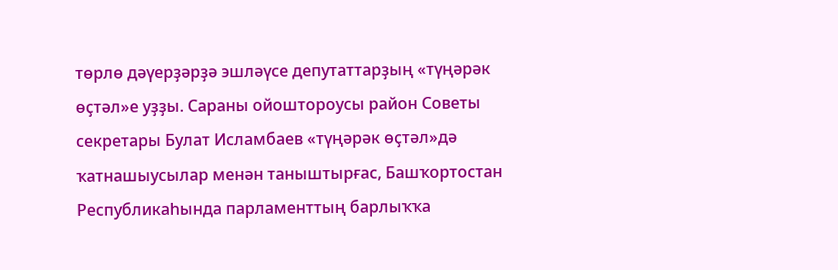төрлө дәүерҙәрҙә эшләүсе депутаттарҙың «түңәрәк өҫтәл»е уҙҙы. Сараны ойоштороусы район Советы секретары Булат Исламбаев «түңәрәк өҫтәл»дә ҡатнашыусылар менән таныштырғас, Башҡортостан Республикаһында парламенттың барлыҡҡа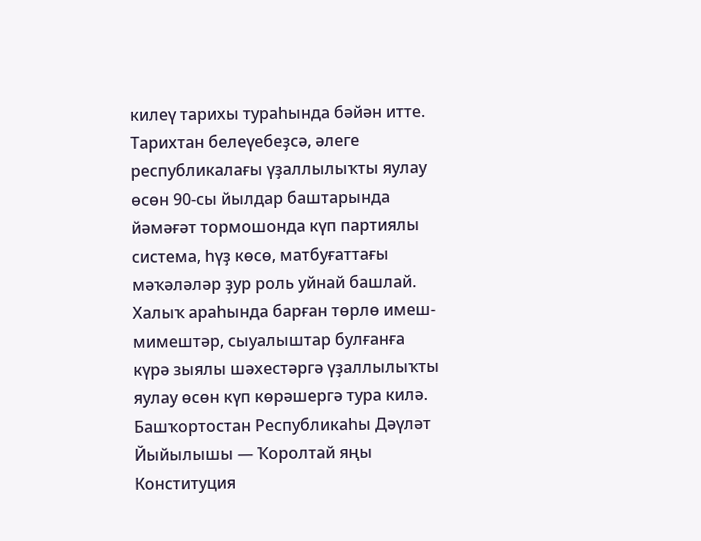килеү тарихы тураһында бәйән итте.
Тарихтан белеүебеҙсә, әлеге республикалағы үҙаллылыҡты яулау өсөн 90-сы йылдар баштарында йәмәғәт тормошонда күп партиялы система, һүҙ көсө, матбуғаттағы мәҡәләләр ҙур роль уйнай башлай. Халыҡ араһында барған төрлө имеш-мимештәр, сыуалыштар булғанға күрә зыялы шәхестәргә үҙаллылыҡты яулау өсөн күп көрәшергә тура килә.
Башҡортостан Республикаһы Дәүләт Йыйылышы — Ҡоролтай яңы Конституция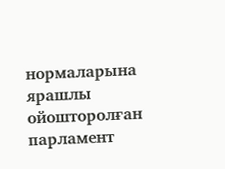нормаларына ярашлы ойошторолған парламент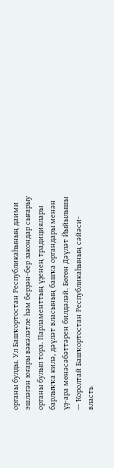органы булды. Ул Башҡортостан Республикаһының даими эшләгән юғары вәкәләтле һәм берҙән-бер закондар сығарыу органы булып тора. Парламенттың үҙенең традициялары барлыҡҡа килә, дәүләт власының башҡа органдары менән үҙ-ара мөнәсәбәттәрен билдәләй. Бөгөн Дәүләт Йыйылышы — Ҡоролтай Башҡортостан Республикаһының сәйәси-власть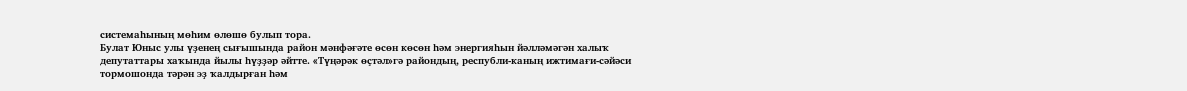системаһының мөһим өлөшө булып тора.
Булат Юныс улы үҙенең сығышында район мәнфәғәте өсөн көсөн һәм энергияһын йәлләмәгән халыҡ депутаттары хаҡында йылы һүҙҙәр әйтте. «Түңәрәк өҫтәл»гә райондың, республи-каның ижтимағи-сәйәси тормошонда тәрән эҙ ҡалдырған һәм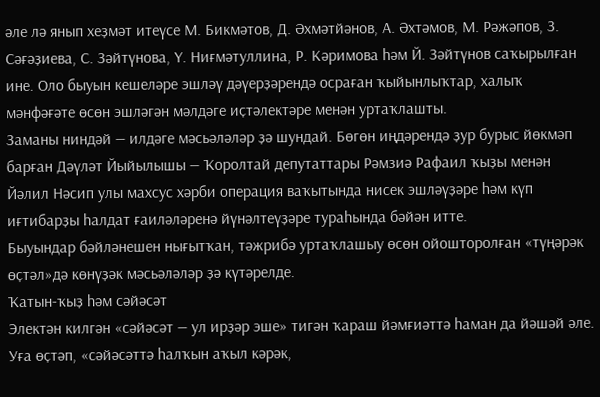әле лә янып хеҙмәт итеүсе М. Бикмәтов, Д. Әхмәтйәнов, А. Әхтәмов, М. Рәжәпов, З. Сәғәҙиева, С. Зәйтүнова, Ү. Ниғмәтуллина, Р. Кәримова һәм Й. Зәйтүнов саҡырылған ине. Оло быуын кешеләре эшләү дәүерҙәрендә осраған ҡыйынлыҡтар, халыҡ мәнфәғәте өсөн эшләгән мәлдәге иҫтәлектәре менән уртаҡлашты.
Заманы ниндәй — илдәге мәсьәләләр ҙә шундай. Бөгөн иңдәрендә ҙур бурыс йөкмәп барған Дәүләт Йыйылышы — Ҡоролтай депутаттары Рәмзиә Рафаил ҡыҙы менән Йәлил Нәсип улы махсус хәрби операция ваҡытында нисек эшләүҙәре һәм күп иғтибарҙы һалдат ғаиләләренә йүнәлтеүҙәре тураһында бәйән итте.
Быуындар бәйләнешен нығытҡан, тәжрибә уртаҡлашыу өсөн ойошторолған «түңәрәк өҫтәл»дә көнүҙәк мәсьәләләр ҙә күтәрелде.
Ҡатын-ҡыҙ һәм сәйәсәт
Электән килгән «сәйәсәт — ул ирҙәр эше» тигән ҡараш йәмғиәттә һаман да йәшәй әле. Уға өҫтәп, «сәйәсәттә һалҡын аҡыл кәрәк,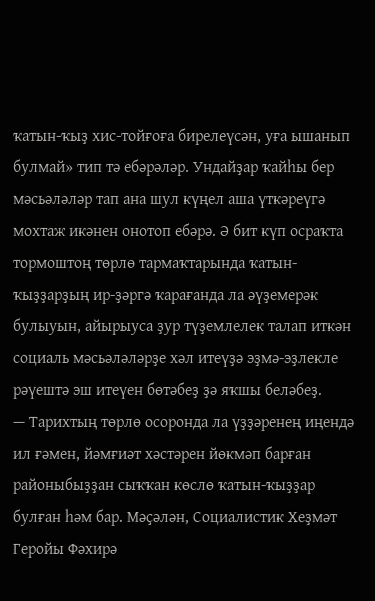ҡатын-ҡыҙ хис-тойғоға бирелеүсән, уға ышанып булмай» тип тә ебәрәләр. Ундайҙар ҡайһы бер мәсьәләләр тап ана шул күңел аша үткәреүгә мохтаж икәнен онотоп ебәрә. Ә бит күп осраҡта тормоштоң төрлө тармаҡтарында ҡатын-ҡыҙҙарҙың ир-ҙәргә ҡарағанда ла әүҙемерәк булыуын, айырыуса ҙур түҙемлелек талап иткән социаль мәсьәләләрҙе хәл итеүҙә эҙмә-эҙлекле рәүештә эш итеүен бөтәбеҙ ҙә яҡшы беләбеҙ.
— Тарихтың төрлө осоронда ла үҙҙәренең иңендә ил ғәмен, йәмғиәт хәстәрен йөкмәп барған районыбыҙҙан сыҡҡан көслө ҡатын-ҡыҙҙар булған һәм бар. Мәҫәлән, Социалистик Хеҙмәт Геройы Фәхирә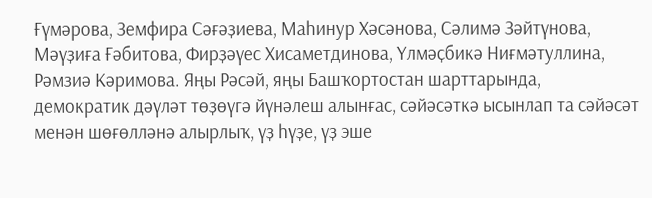Ғүмәрова, Земфира Сәғәҙиева, Маһинур Хәсәнова, Сәлимә Зәйтүнова, Мәүҙиға Ғәбитова, Фирҙәүес Хисаметдинова, Үлмәҫбикә Ниғмәтуллина, Рәмзиә Кәримова. Яңы Рәсәй, яңы Башҡортостан шарттарында, демократик дәүләт төҙөүгә йүнәлеш алынғас, сәйәсәткә ысынлап та сәйәсәт менән шөғөлләнә алырлыҡ, үҙ һүҙе, үҙ эше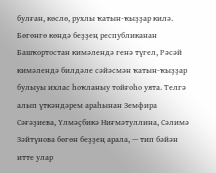булған, көслө, рухлы ҡатын-ҡыҙҙар килә. Бөгөнгө көндә беҙҙең республиканан Башҡортостан кимәлендә генә түгел, Рәсәй кимәлендә билдәле сәйәсмән ҡатын-ҡыҙҙар булыуы ихлас һоҡланыу тойғоһо уята. Телгә алып үткәндәрем араһынан Земфира Сәғәҙиева, Үлмәҫбикә Ниғмәтуллина, Сәлимә Зәйтүнова бөгөн беҙҙең арала, — тип бәйән итте улар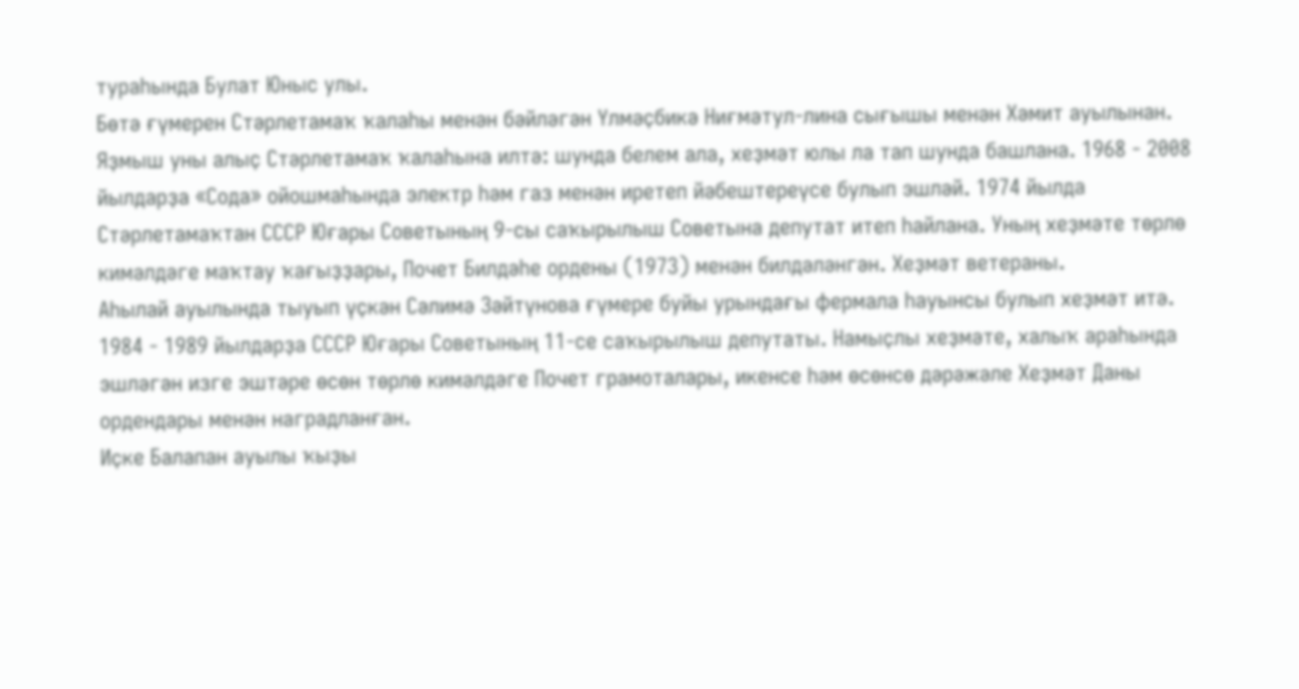тураһында Булат Юныс улы.
Бөтә ғүмерен Стәрлетамаҡ ҡалаһы менән бәйләгән Үлмәҫбикә Ниғмәтул-лина сығышы менән Хәмит ауылынан. Яҙмыш уны алыҫ Стәрлетамаҡ ҡалаһына илтә: шунда белем ала, хеҙмәт юлы ла тап шунда башлана. 1968 - 2008 йылдарҙа «Сода» ойошмаһында электр һәм газ менән иретеп йәбештереүсе булып эшләй. 1974 йылда Стәрлетамаҡтан СССР Юғары Советының 9-сы саҡырылыш Советына депутат итеп һайлана. Уның хеҙмәте төрлө кимәлдәге маҡтау ҡағыҙҙары, Почет Билдәһе ордены (1973) менән билдәләнгән. Хеҙмәт ветераны.
Аһылай ауылында тыуып үҫкән Сәлимә Зәйтүнова ғүмере буйы урындағы фермала һауынсы булып хеҙмәт итә. 1984 - 1989 йылдарҙа СССР Юғары Советының 11-се саҡырылыш депутаты. Намыҫлы хеҙмәте, халыҡ араһында эшләгән изге эштәре өсөн төрлө кимәлдәге Почет грамоталары, икенсе һәм өсөнсө дәрәжәле Хеҙмәт Даны ордендары менән наградланған.
Иҫке Балапан ауылы ҡыҙы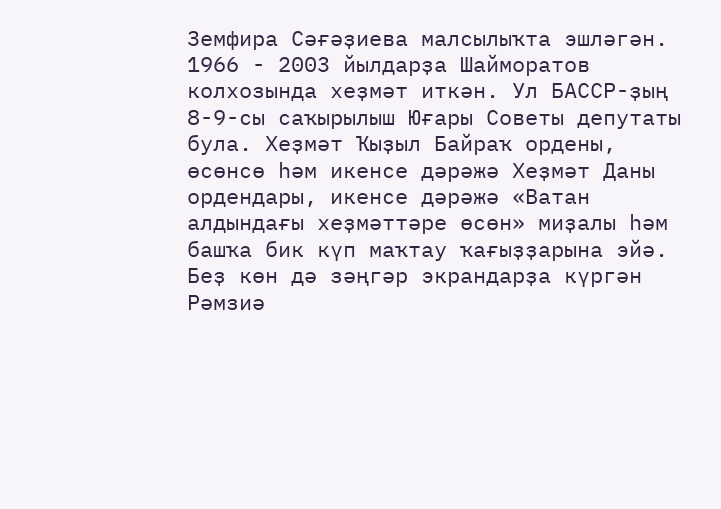Земфира Сәғәҙиева малсылыҡта эшләгән. 1966 - 2003 йылдарҙа Шайморатов колхозында хеҙмәт иткән. Ул БАССР-ҙың 8-9-сы саҡырылыш Юғары Советы депутаты була. Хеҙмәт Ҡыҙыл Байраҡ ордены, өсөнсө һәм икенсе дәрәжә Хеҙмәт Даны ордендары, икенсе дәрәжә «Ватан алдындағы хеҙмәттәре өсөн» миҙалы һәм башҡа бик күп маҡтау ҡағыҙҙарына эйә.
Беҙ көн дә зәңгәр экрандарҙа күргән Рәмзиә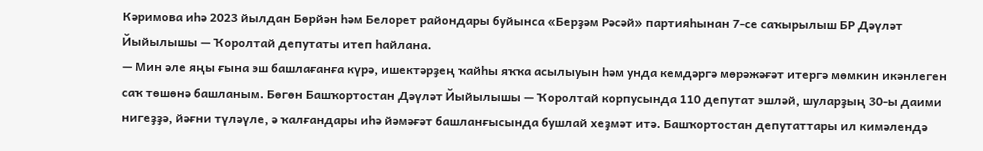Кәримова иһә 2023 йылдан Бөрйән һәм Белорет райондары буйынса «Берҙәм Рәсәй» партияһынан 7-се саҡырылыш БР Дәүләт Йыйылышы — Ҡоролтай депутаты итеп һайлана.
— Мин әле яңы ғына эш башлағанға күрә, ишектәрҙең ҡайһы яҡҡа асылыуын һәм унда кемдәргә мөрәжәғәт итергә мөмкин икәнлеген саҡ төшөнә башланым. Бөгөн Башҡортостан Дәүләт Йыйылышы — Ҡоролтай корпусында 110 депутат эшләй, шуларҙың 30-ы даими нигеҙҙә, йәғни түләүле, ә ҡалғандары иһә йәмәғәт башланғысында бушлай хеҙмәт итә. Башҡортостан депутаттары ил кимәлендә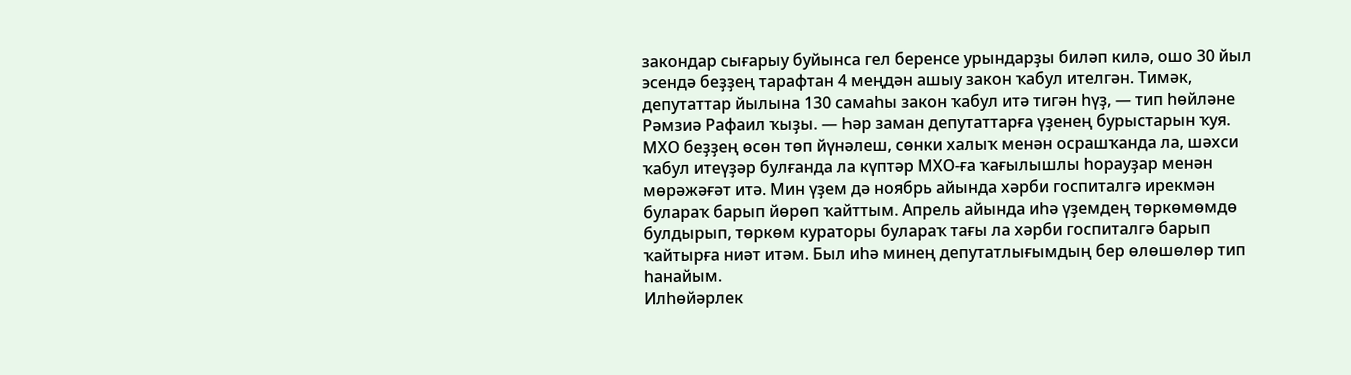закондар сығарыу буйынса гел беренсе урындарҙы биләп килә, ошо 30 йыл эсендә беҙҙең тарафтан 4 меңдән ашыу закон ҡабул ителгән. Тимәк, депутаттар йылына 130 самаһы закон ҡабул итә тигән һүҙ, — тип һөйләне Рәмзиә Рафаил ҡыҙы. — Һәр заман депутаттарға үҙенең бурыстарын ҡуя. МХО беҙҙең өсөн төп йүнәлеш, сөнки халыҡ менән осрашҡанда ла, шәхси ҡабул итеүҙәр булғанда ла күптәр МХО-ға ҡағылышлы һорауҙар менән мөрәжәғәт итә. Мин үҙем дә ноябрь айында хәрби госпиталгә ирекмән булараҡ барып йөрөп ҡайттым. Апрель айында иһә үҙемдең төркөмөмдө булдырып, төркөм кураторы булараҡ тағы ла хәрби госпиталгә барып ҡайтырға ниәт итәм. Был иһә минең депутатлығымдың бер өлөшөлөр тип һанайым.
Илһөйәрлек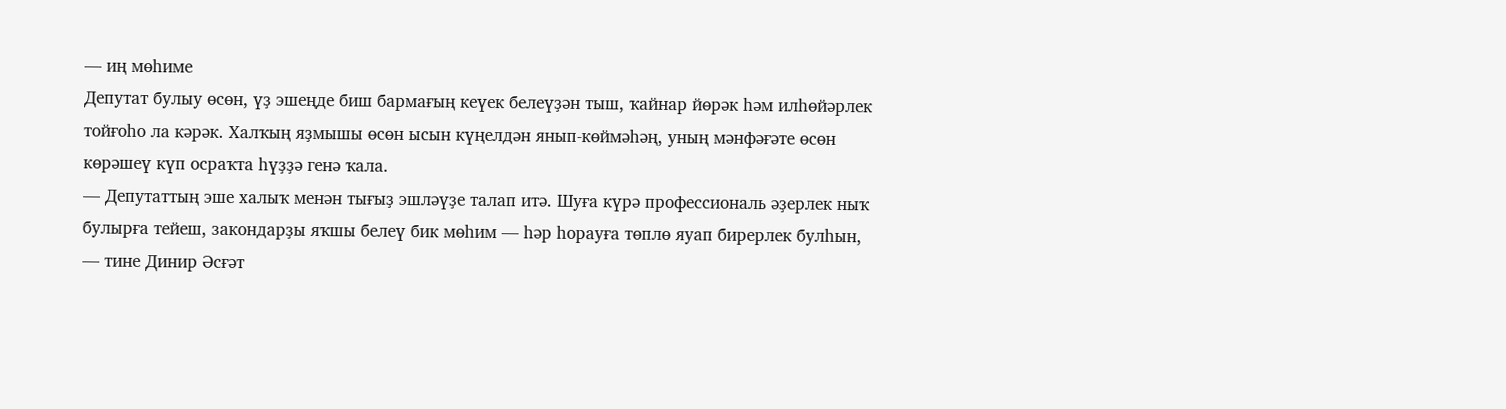— иң мөһиме
Депутат булыу өсөн, үҙ эшеңде биш бармағың кеүек белеүҙән тыш, ҡайнар йөрәк һәм илһөйәрлек тойғоһо ла кәрәк. Халҡың яҙмышы өсөн ысын күңелдән янып-көймәһәң, уның мәнфәғәте өсөн көрәшеү күп осраҡта һүҙҙә генә ҡала.
— Депутаттың эше халыҡ менән тығыҙ эшләүҙе талап итә. Шуға күрә профессиональ әҙерлек ныҡ булырға тейеш, закондарҙы яҡшы белеү бик мөһим — һәр һорауға төплө яуап бирерлек булһын, — тине Динир Әсғәт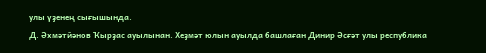улы үҙенең сығышында.
Д. Әхмәтйәнов Ҡырҙас ауылынан. Хеҙмәт юлын ауылда башлаған Динир Әсғәт улы республика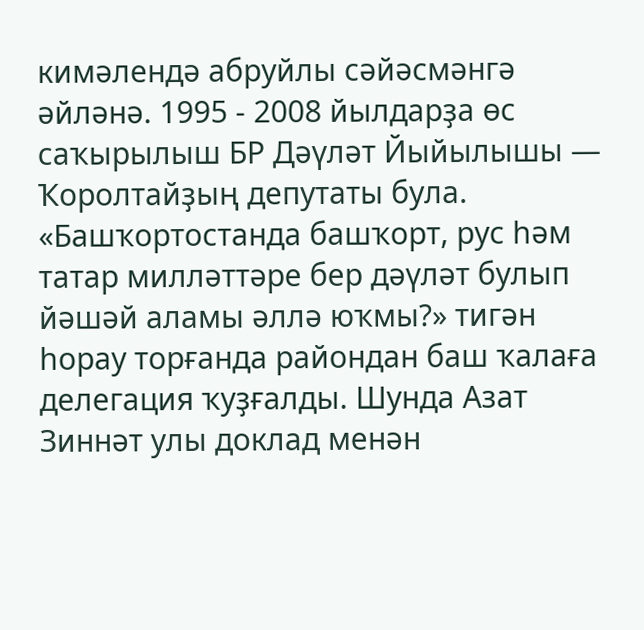кимәлендә абруйлы сәйәсмәнгә әйләнә. 1995 - 2008 йылдарҙа өс саҡырылыш БР Дәүләт Йыйылышы — Ҡоролтайҙың депутаты була.
«Башҡортостанда башҡорт, рус һәм татар милләттәре бер дәүләт булып йәшәй аламы әллә юҡмы?» тигән һорау торғанда райондан баш ҡалаға делегация ҡуҙғалды. Шунда Азат Зиннәт улы доклад менән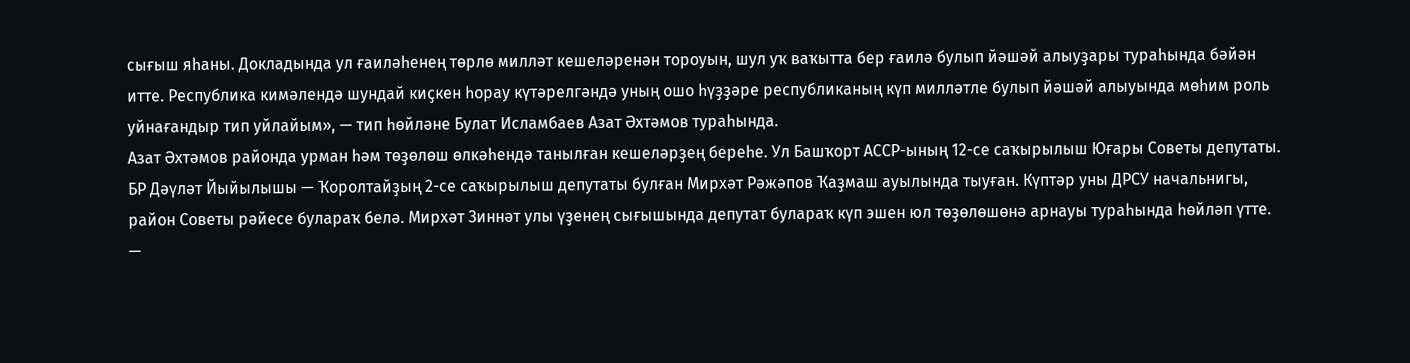сығыш яһаны. Докладында ул ғаиләһенең төрлө милләт кешеләренән тороуын, шул уҡ ваҡытта бер ғаилә булып йәшәй алыуҙары тураһында бәйән итте. Республика кимәлендә шундай киҫкен һорау күтәрелгәндә уның ошо һүҙҙәре республиканың күп милләтле булып йәшәй алыуында мөһим роль уйнағандыр тип уйлайым», — тип һөйләне Булат Исламбаев Азат Әхтәмов тураһында.
Азат Әхтәмов районда урман һәм төҙөлөш өлкәһендә танылған кешеләрҙең береһе. Ул Башҡорт АССР-ының 12-се саҡырылыш Юғары Советы депутаты.
БР Дәүләт Йыйылышы — Ҡоролтайҙың 2-се саҡырылыш депутаты булған Мирхәт Рәжәпов Ҡаҙмаш ауылында тыуған. Күптәр уны ДРСУ начальнигы, район Советы рәйесе булараҡ белә. Мирхәт Зиннәт улы үҙенең сығышында депутат булараҡ күп эшен юл төҙөлөшөнә арнауы тураһында һөйләп үтте.
—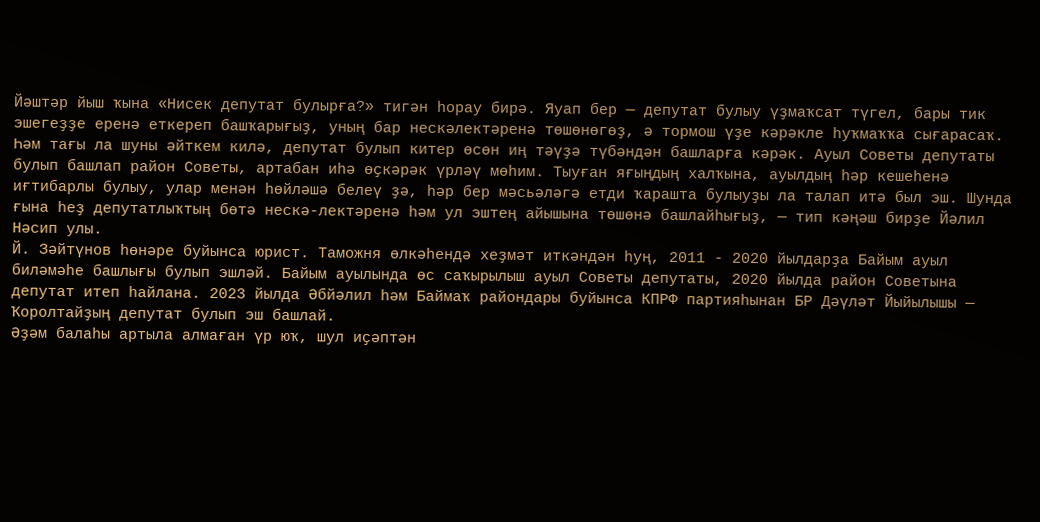Йәштәр йыш ҡына «Нисек депутат булырға?» тигән һорау бирә. Яуап бер — депутат булыу үҙмаҡсат түгел, бары тик эшегеҙҙе еренә еткереп башҡарығыҙ, уның бар нескәлектәренә төшөнөгөҙ, ә тормош үҙе кәрәкле һуҡмаҡҡа сығарасаҡ. Һәм тағы ла шуны әйткем килә, депутат булып китер өсөн иң тәүҙә түбәндән башларға кәрәк. Ауыл Советы депутаты булып башлап район Советы, артабан иһә өҫкәрәк үрләү мөһим. Тыуған яғыңдың халҡына, ауылдың һәр кешеһенә иғтибарлы булыу, улар менән һөйләшә белеү ҙә, һәр бер мәсьәләгә етди ҡарашта булыуҙы ла талап итә был эш. Шунда ғына һеҙ депутатлыҡтың бөтә нескә-лектәренә һәм ул эштең айышына төшөнә башлайһығыҙ, — тип кәңәш бирҙе Йәлил Нәсип улы.
Й. Зәйтүнов һөнәре буйынса юрист. Таможня өлкәһендә хеҙмәт иткәндән һуң, 2011 - 2020 йылдарҙа Байым ауыл биләмәһе башлығы булып эшләй. Байым ауылында өс саҡырылыш ауыл Советы депутаты, 2020 йылда район Советына депутат итеп һайлана. 2023 йылда Әбйәлил һәм Баймаҡ райондары буйынса КПРФ партияһынан БР Дәүләт Йыйылышы — Ҡоролтайҙың депутат булып эш башлай.
Әҙәм балаһы артыла алмаған үр юҡ, шул иҫәптән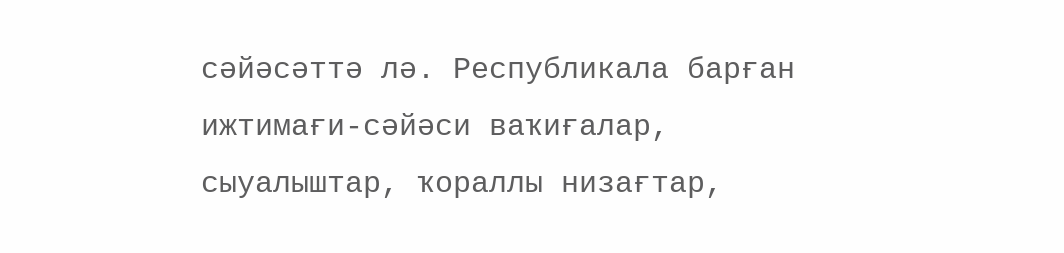сәйәсәттә лә. Республикала барған ижтимағи-сәйәси ваҡиғалар, сыуалыштар, ҡораллы низағтар,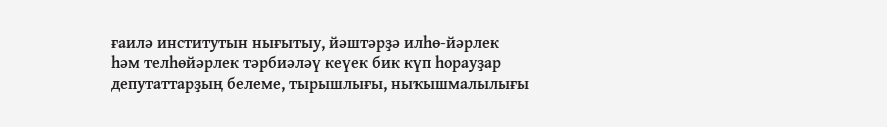ғаилә институтын нығытыу, йәштәрҙә илһө-йәрлек һәм телһөйәрлек тәрбиәләү кеүек бик күп һорауҙар депутаттарҙың белеме, тырышлығы, ныҡышмалылығы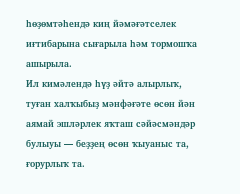һөҙөмтәһендә киң йәмәғәтселек иғтибарына сығарыла һәм тормошҡа ашырыла.
Ил кимәлендә һүҙ әйтә алырлыҡ, туған халҡыбыҙ мәнфәғәте өсөн йән аямай эшләрлек яҡташ сәйәсмәндәр булыуы — беҙҙең өсөн ҡыуаныс та, ғорурлыҡ та.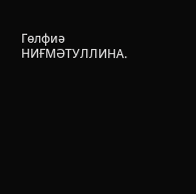Гөлфиә НИҒМӘТУЛЛИНА.